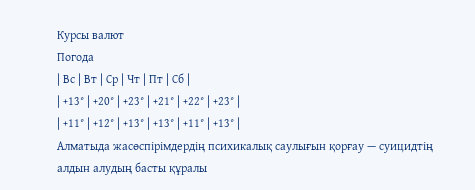Курсы валют
Погода
| Вс | Вт | Ср | Чт | Пт | Сб |
| +13° | +20° | +23° | +21° | +22° | +23° |
| +11° | +12° | +13° | +13° | +11° | +13° |
Алматыда жасөспірімдердің психикалық саулығын қорғау — суицидтің алдын алудың басты құралы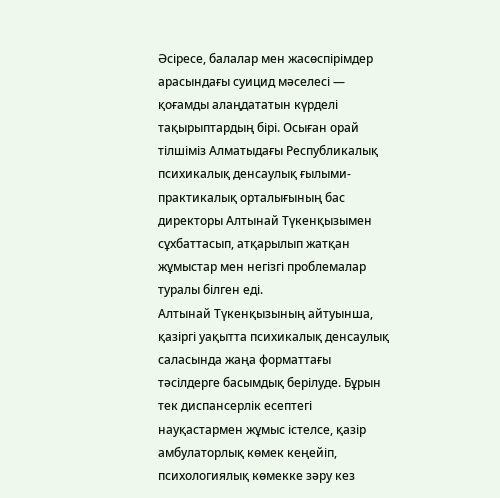Әсіресе, балалар мен жасөспірімдер арасындағы суицид мәселесі — қоғамды алаңдататын күрделі тақырыптардың бірі. Осыған орай тілшіміз Алматыдағы Республикалық психикалық денсаулық ғылыми-практикалық орталығының бас директоры Алтынай Түкенқызымен сұхбаттасып, атқарылып жатқан жұмыстар мен негізгі проблемалар туралы білген еді.
Алтынай Түкенқызының айтуынша, қазіргі уақытта психикалық денсаулық саласында жаңа форматтағы тәсілдерге басымдық берілуде. Бұрын тек диспансерлік есептегі науқастармен жұмыс істелсе, қазір амбулаторлық көмек кеңейіп, психологиялық көмекке зәру кез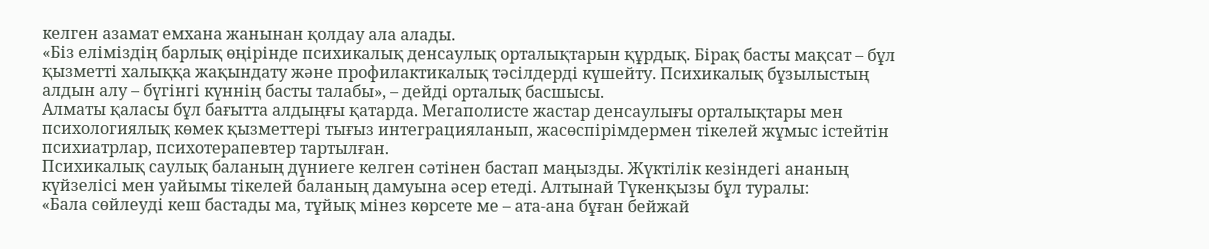келген азамат емхана жанынан қолдау ала алады.
«Біз еліміздің барлық өңірінде психикалық денсаулық орталықтарын құрдық. Бірақ басты мақсат – бұл қызметті халыққа жақындату және профилактикалық тәсілдерді күшейту. Психикалық бұзылыстың алдын алу – бүгінгі күннің басты талабы», – дейді орталық басшысы.
Алматы қаласы бұл бағытта алдыңғы қатарда. Мегаполисте жастар денсаулығы орталықтары мен психологиялық көмек қызметтері тығыз интеграцияланып, жасөспірімдермен тікелей жұмыс істейтін психиатрлар, психотерапевтер тартылған.
Психикалық саулық баланың дүниеге келген сәтінен бастап маңызды. Жүктілік кезіндегі ананың күйзелісі мен уайымы тікелей баланың дамуына әсер етеді. Алтынай Түкенқызы бұл туралы:
«Бала сөйлеуді кеш бастады ма, тұйық мінез көрсете ме – ата-ана бұған бейжай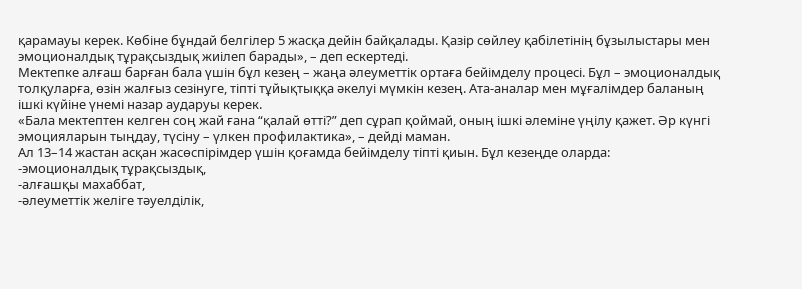қарамауы керек. Көбіне бұндай белгілер 5 жасқа дейін байқалады. Қазір сөйлеу қабілетінің бұзылыстары мен эмоционалдық тұрақсыздық жиілеп барады», – деп ескертеді.
Мектепке алғаш барған бала үшін бұл кезең – жаңа әлеуметтік ортаға бейімделу процесі. Бұл – эмоционалдық толқуларға, өзін жалғыз сезінуге, тіпті тұйықтыққа әкелуі мүмкін кезең. Ата-аналар мен мұғалімдер баланың ішкі күйіне үнемі назар аударуы керек.
«Бала мектептен келген соң жай ғана “қалай өтті?” деп сұрап қоймай, оның ішкі әлеміне үңілу қажет. Әр күнгі эмоцияларын тыңдау, түсіну – үлкен профилактика», – дейді маман.
Ал 13–14 жастан асқан жасөспірімдер үшін қоғамда бейімделу тіпті қиын. Бұл кезеңде оларда:
-эмоционалдық тұрақсыздық,
-алғашқы махаббат,
-әлеуметтік желіге тәуелділік,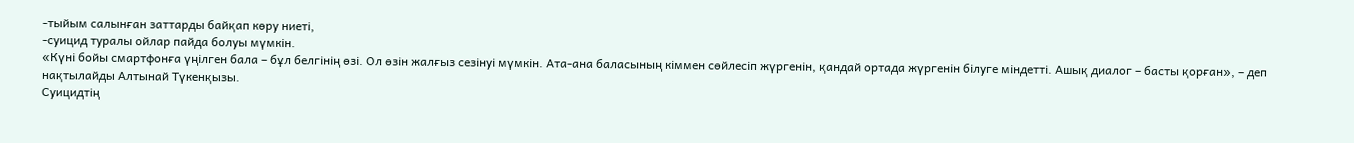-тыйым салынған заттарды байқап көру ниеті,
-суицид туралы ойлар пайда болуы мүмкін.
«Күні бойы смартфонға үңілген бала – бұл белгінің өзі. Ол өзін жалғыз сезінуі мүмкін. Ата-ана баласының кіммен сөйлесіп жүргенін, қандай ортада жүргенін білуге міндетті. Ашық диалог – басты қорған», – деп нақтылайды Алтынай Түкенқызы.
Суицидтің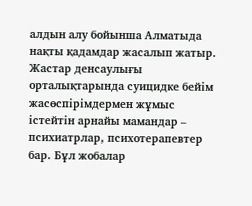алдын алу бойынша Алматыда нақты қадамдар жасалып жатыр. Жастар денсаулығы орталықтарында суицидке бейім жасөспірімдермен жұмыс істейтін арнайы мамандар – психиатрлар, психотерапевтер бар. Бұл жобалар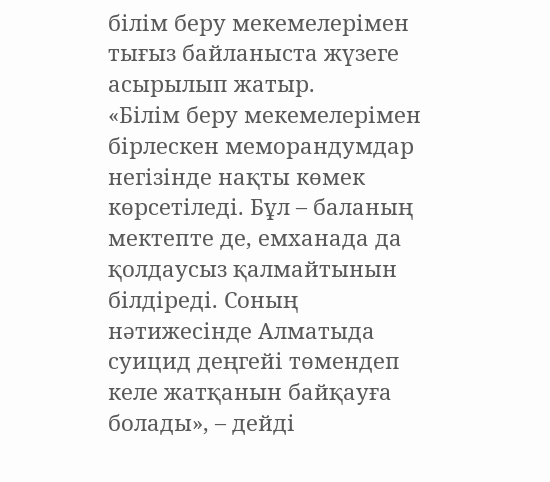білім беру мекемелерімен тығыз байланыста жүзеге асырылып жатыр.
«Білім беру мекемелерімен бірлескен меморандумдар негізінде нақты көмек көрсетіледі. Бұл – баланың мектепте де, емханада да қолдаусыз қалмайтынын білдіреді. Соның нәтижесінде Алматыда суицид деңгейі төмендеп келе жатқанын байқауға болады», – дейді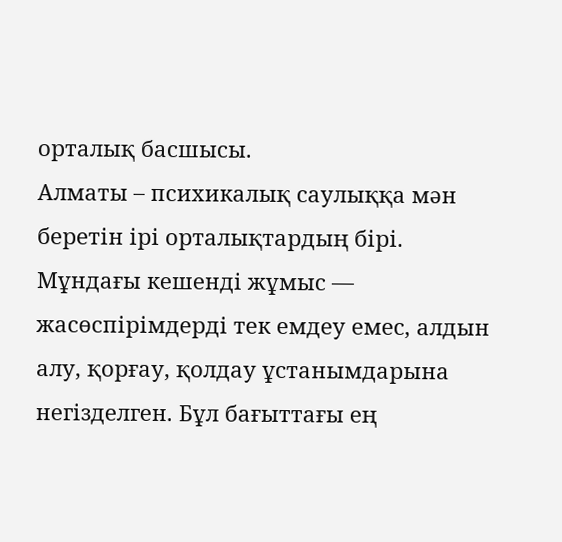орталық басшысы.
Алматы – психикалық саулыққа мән беретін ірі орталықтардың бірі. Мұндағы кешенді жұмыс — жасөспірімдерді тек емдеу емес, алдын алу, қорғау, қолдау ұстанымдарына негізделген. Бұл бағыттағы ең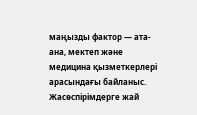маңызды фактор — ата-ана, мектеп және медицина қызметкерлері арасындағы байланыс.
Жасөспірімдерге жай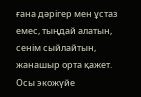ғана дәрігер мен ұстаз емес, тыңдай алатын, сенім сыйлайтын, жанашыр орта қажет. Осы экожүйе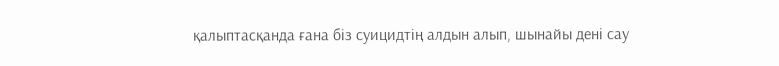қалыптасқанда ғана біз суицидтің алдын алып, шынайы дені сау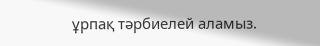ұрпақ тәрбиелей аламыз.